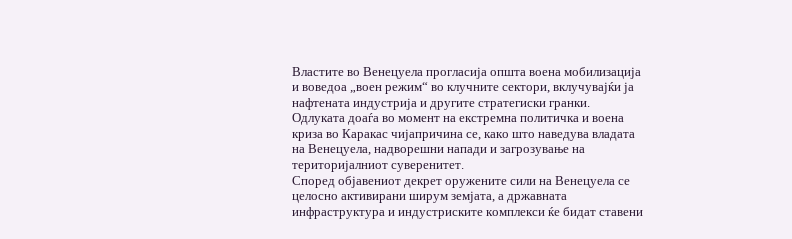Властите во Венецуела прогласија општа воена мобилизација и воведоа „воен режим“ во клучните сектори, вклучувајќи ја нафтената индустрија и другите стратегиски гранки.
Одлуката доаѓа во момент на екстремна политичка и воена криза во Каракас чијапричина се, како што наведува владата на Венецуела, надворешни напади и загрозување на територијалниот суверенитет.
Според објавениот декрет оружените сили на Венецуела се целосно активирани ширум земјата, а државната инфраструктура и индустриските комплекси ќе бидат ставени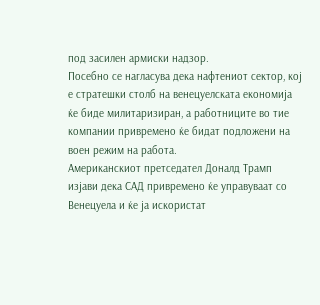под засилен армиски надзор.
Посебно се нагласува дека нафтениот сектор, кој е стратешки столб на венецуелската економија ќе биде милитаризиран, а работниците во тие компании привремено ќе бидат подложени на воен режим на работа.
Американскиот претседател Доналд Трамп изјави дека САД привремено ќе управуваат со Венецуела и ќе ја искористат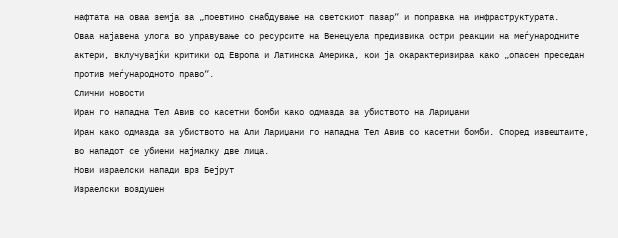нафтата на оваа земја за „поевтино снабдување на светскиот пазар“ и поправка на инфраструктурата.
Оваа најавена улога во управување со ресурсите на Венецуела предизвика остри реакции на меѓународните актери, вклучувајќи критики од Европа и Латинска Америка, кои ја окарактеризираа како „опасен преседан против меѓународното право“.
Слични новости
Иран го нападна Тел Авив со касетни бомби како одмазда за убиството на Лариџани
Иран како одмазда за убиството на Али Лариџани го нападна Тел Авив со касетни бомби. Според извештаите, во нападот се убиени најмалку две лица.
Нови израелски напади врз Бејрут
Израелски воздушен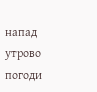напад утрово погоди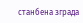станбена зграда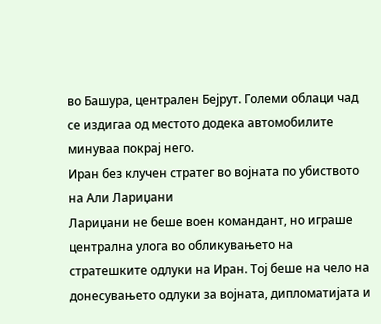во Башура, централен Бејрут. Големи облаци чад се издигаа од местото додека автомобилите минуваа покрај него.
Иран без клучен стратег во војната по убиството на Али Лариџани
Лариџани не беше воен командант, но играше централна улога во обликувањето на стратешките одлуки на Иран. Тој беше на чело на донесувањето одлуки за војната, дипломатијата и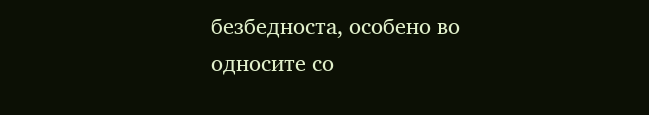безбедноста, особено во односите со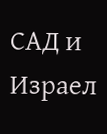САД и Израел